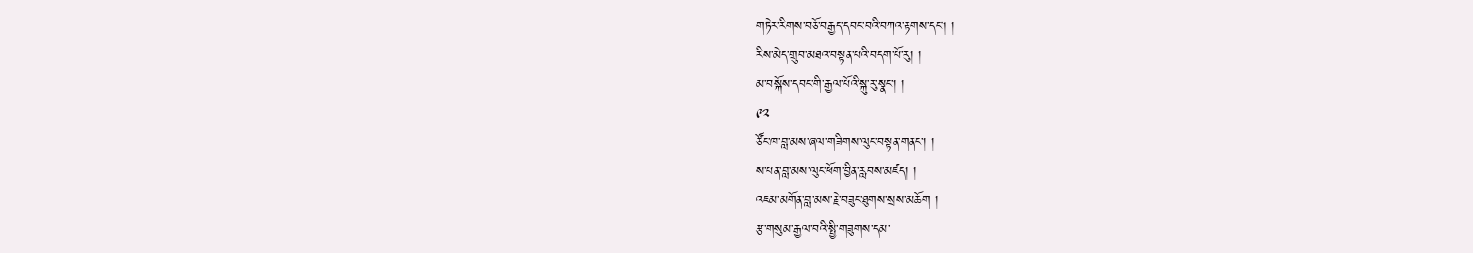གཏེར་རིགས་བཅོ་བརྒྱད་དབང་བའི་བཀའ་རྟགས་དང། །
རིས་མེད་གྲུབ་མཐའ་བསྟན་པའི་བདག་པོ་རུ། །
མ་བསྐོས་དབང་གི་རྒྱལ་པོའི་སྐུ་རུ་སྣང་། །
༩༢
ཙོང་ཁ་བླ་མས་ཞལ་གཟིགས་ལུང་བསྟན་གནང་། །
ས་པན་བླ་མས་ལུང་ཕོག་བྱིན་རླབས་མཛད། །
འཇམ་མགོན་བླ་མས་རྗེ་བཟུང་ཐུགས་སྲས་མཆོག །
རྩ་གསུམ་རྒྱལ་བའི་སྤྱི་གཟུགས་དམ་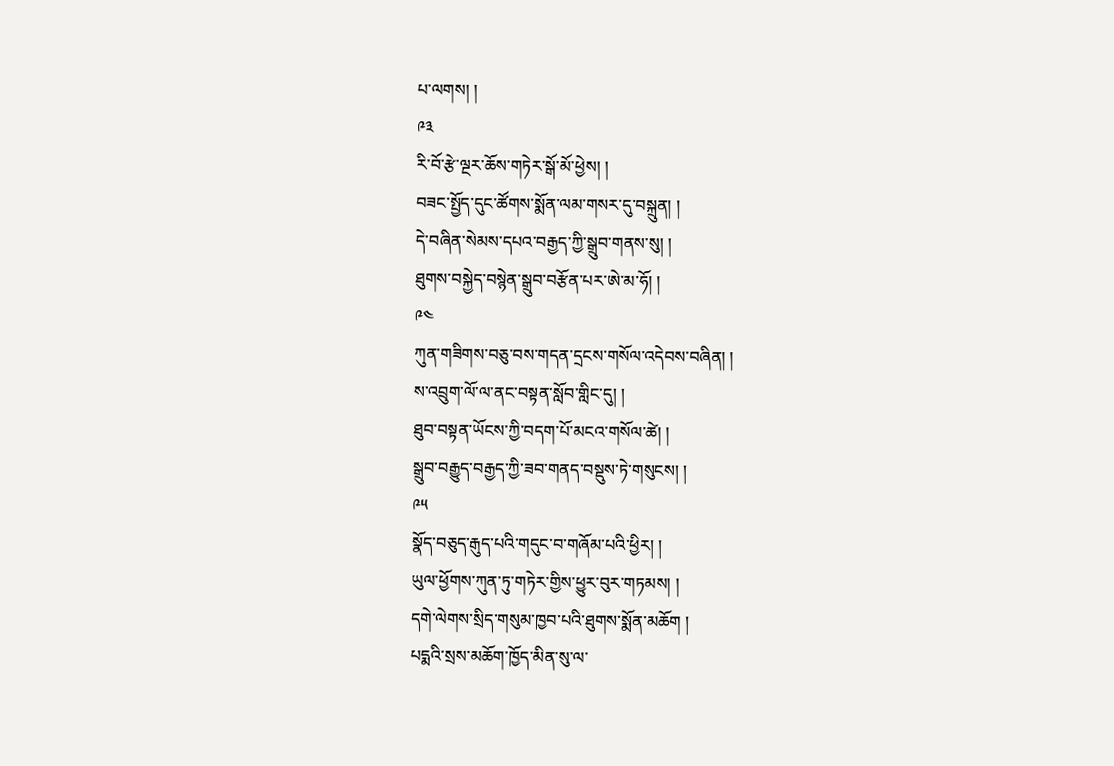པ་ལགས། །
༩༣
རི་བོ་རྩེ་ལྔར་ཆོས་གཏེར་སྒོ་མོ་ཕྱེས། །
བཟང་སྤྱོད་དུང་ཚོགས་སྨོན་ལམ་གསར་དུ་བསྐྲུན། །
དེ་བཞིན་སེམས་དཔའ་བརྒྱད་ཀྱི་སྒྲུབ་གནས་སུ། །
ཐུགས་བསྐྱེད་བསྙེན་སྒྲུབ་བརྩོན་པར་ཨེ་མ་ཧོ། །
༩༤
ཀུན་གཟིགས་བཅུ་བས་གདན་དྲངས་གསོལ་འདེབས་བཞིན། །
ས་འབྲུག་ལོ་ལ་ནང་བསྟན་སློབ་གླིང་དུ། །
ཐུབ་བསྟན་ཡོངས་ཀྱི་བདག་པོ་མངའ་གསོལ་ཚེ། །
སྒྲུབ་བརྒྱུད་བརྒྱད་ཀྱི་ཟབ་གནད་བསྡུས་ཏེ་གསུངས། །
༩༥
སྣོད་བཅུད་རྒུད་པའི་གདུང་བ་གཞོམ་པའི་ཕྱིར། །
ཡུལ་ཕྱོགས་ཀུན་ཏུ་གཏེར་གྱིས་ཕྱུར་བུར་གཏམས། །
དགེ་ལེགས་སྲིད་གསུམ་ཁྱབ་པའི་ཐུགས་སྨོན་མཆོག །
པདྨའི་སྲས་མཆོག་ཁྱོད་མིན་སུ་ལ་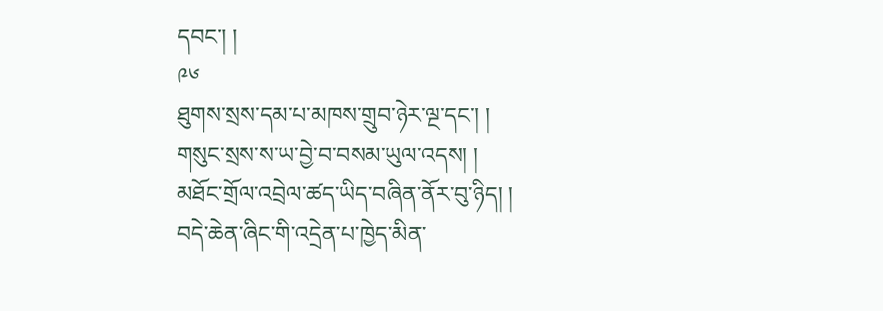དབང་། །
༩༦
ཐུགས་སྲས་དམ་པ་མཁས་གྲུབ་ཉེར་ལྔ་དང་། །
གསུང་སྲས་ས་ཡ་བྱེ་བ་བསམ་ཡུལ་འདས། །
མཐོང་གྲོལ་འབྲེལ་ཚད་ཡིད་བཞིན་ནོར་བུ་ཉིད། །
བདེ་ཆེན་ཞིང་གི་འདྲེན་པ་ཁྱེད་མིན་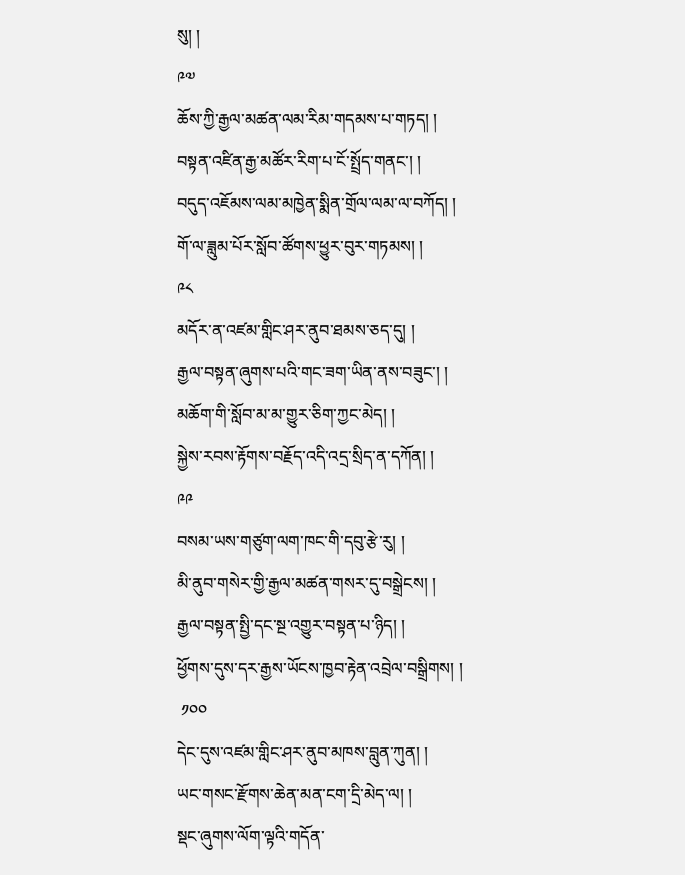སུ། །
༩༧
ཆོས་ཀྱི་རྒྱལ་མཚན་ལམ་རིམ་གདམས་པ་གཏད། །
བསྟན་འཛིན་རྒྱ་མཚོར་རིག་པ་ངོ་སྤྲོད་གནང་། །
བདུད་འཇོམས་ལམ་མཁྱེན་སྨིན་གྲོལ་ལམ་ལ་བཀོད། །
གོ་ལ་ཟླུམ་པོར་སློབ་ཚོགས་ཕྱུར་བུར་གཏམས། །
༩༨
མདོར་ན་འཛམ་གླིང་ཤར་ནུབ་ཐམས་ཅད་དུ། །
རྒྱལ་བསྟན་ཞུགས་པའི་གང་ཟག་ཡིན་ནས་བཟུང་། །
མཆོག་གི་སློབ་མ་མ་གྱུར་ཅིག་ཀྱང་མེད། །
སྐྱེས་རབས་རྟོགས་བརྗོད་འདི་འདྲ་སྲིད་ན་དཀོན། །
༩༩
བསམ་ཡས་གཙུག་ལག་ཁང་གི་དབུ་རྩེ་རུ། །
མི་ནུབ་གསེར་གྱི་རྒྱལ་མཚན་གསར་དུ་བསྒྲེངས། །
རྒྱལ་བསྟན་སྤྱི་དང་སྔ་འགྱུར་བསྟན་པ་ཉིད། །
ཕྱོགས་དུས་དར་རྒྱས་ཡོངས་ཁྱབ་རྟེན་འབྲེལ་བསྒྲིགས། །
 ༡༠༠
དེང་དུས་འཛམ་གླིང་ཤར་ནུབ་མཁས་བླུན་ཀུན། །
ཡང་གསང་རྫོགས་ཆེན་མན་ངག་དྲི་མེད་ལ། །
སྡང་ཞུགས་ལོག་ལྟའི་གདོན་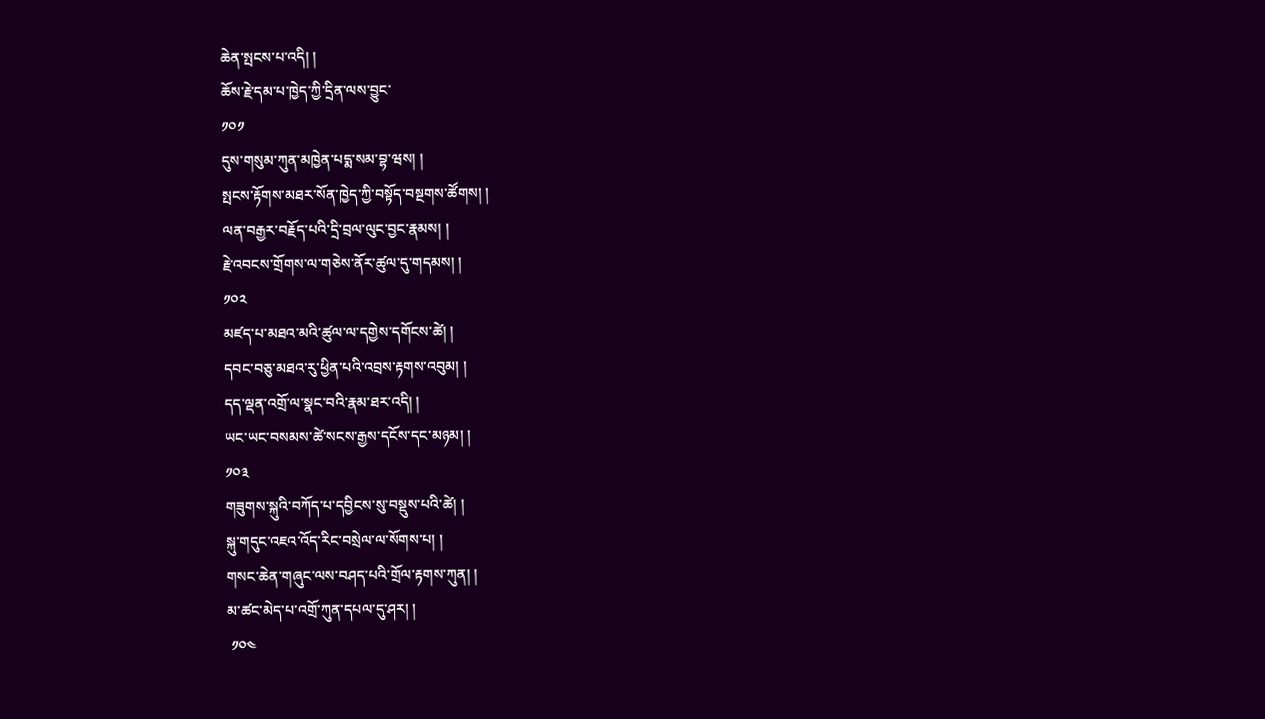ཆེན་སྤངས་པ་འདི། །
ཆོས་རྗེ་དམ་པ་ཁྱེད་ཀྱི་དྲིན་ལས་བྱུང་
༡༠༡
དུས་གསུམ་ཀུན་མཁྱེན་པདྨ་སམ་བྷ་ཝས། །
སྤངས་རྟོགས་མཐར་སོན་ཁྱེད་ཀྱི་བསྟོད་བསྔགས་ཚོགས། །
ལན་བརྒྱར་བརྗོད་པའི་དྲི་བྲལ་ལུང་བྱང་རྣམས། །
རྗེ་འབངས་གྲོགས་ལ་གཅེས་ནོར་ཚུལ་དུ་གདམས། །
༡༠༢
མཛད་པ་མཐའ་མའི་ཚུལ་ལ་དགྱེས་དགོངས་ཚེ། །
དབང་བཅུ་མཐའ་རུ་ཕྱིན་པའི་འབྲས་རྟགས་འབུམ། །
དད་ལྡན་འགྲོ་ལ་སྣང་བའི་རྣམ་ཐར་འདི། །
ཡང་ཡང་བསམས་ཚེ་སངས་རྒྱས་དངོས་དང་མཉམ། །
༡༠༣
གཟུགས་སྐུའི་བཀོད་པ་དབྱིངས་སུ་བསྡུས་པའི་ཚེ། །
སྐུ་གདུང་འཇའ་འོད་རིང་བསྲེལ་ལ་སོགས་པ། །
གསང་ཆེན་གཞུང་ལས་བཤད་པའི་གྲོལ་རྟགས་ཀུན། །
མ་ཚང་མེད་པ་འགྲོ་ཀུན་དཔལ་དུ་ཤར། །
 ༡༠༤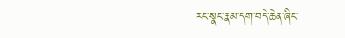རང་སྣང་རྣམ་དག་བདེ་ཆེན་ཞིང་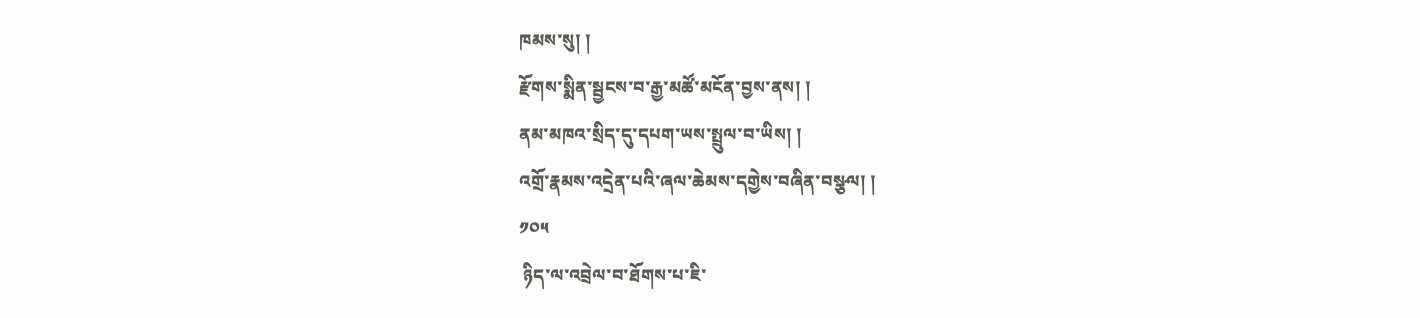ཁམས་སུ། །
རྫོགས་སྨིན་སྦྱངས་བ་རྒྱ་མཚོ་མངོན་བྱས་ནས། །
ནམ་མཁའ་སྲིད་དུ་དཔག་ཡས་སྤྲུལ་བ་ཡིས། །
འགྲོ་རྣམས་འདྲེན་པའི་ཞལ་ཆེམས་དགྱེས་བཞིན་བསྩལ། །
༡༠༥
 ཉིད་ལ་འབྲེལ་བ་ཐོགས་པ་ཇི་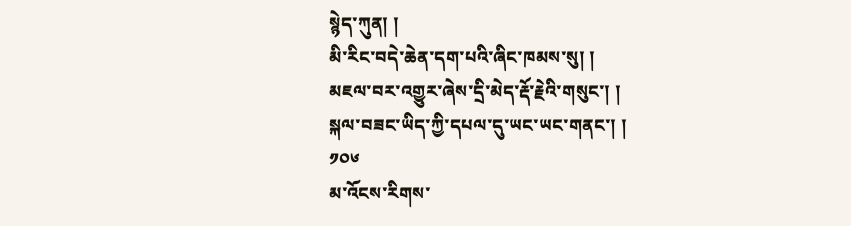སྙེད་ཀུན། །
མི་རིང་བདེ་ཆེན་དག་པའི་ཞིང་ཁམས་སུ། །
མཇལ་བར་འགྱུར་ཞེས་དྲི་མེད་རྡོ་རྗེའི་གསུང་། །
སྐལ་བཟང་ཡིད་ཀྱི་དཔལ་དུ་ཡང་ཡང་གནང་། །
༡༠༦
མ་འོངས་རིགས་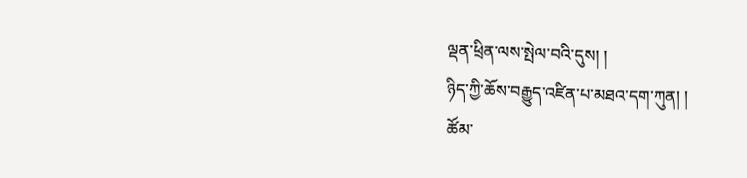ལྡན་ཕྲིན་ལས་སྤེལ་བའི་དུས། །
ཉིད་ཀྱི་ཆོས་བརྒྱུད་འཛིན་པ་མཐའ་དག་ཀུན། །
ཚོམ་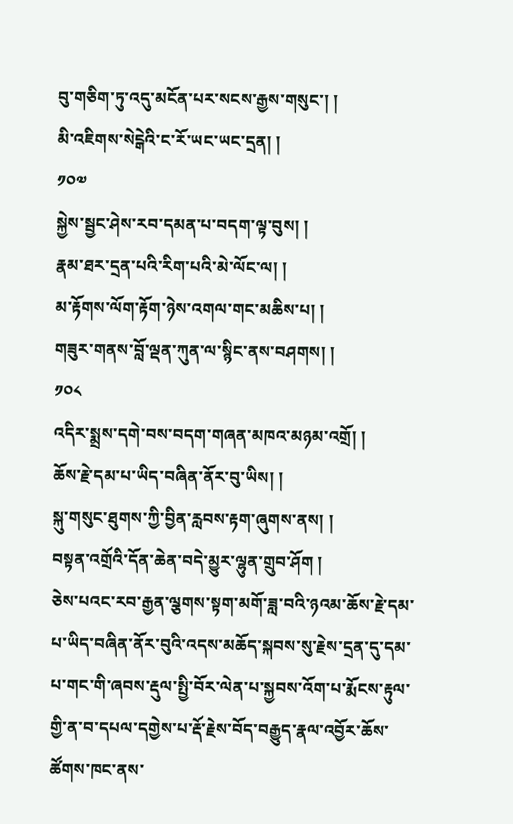བུ་གཅིག་ཏུ་འདུ་མངོན་པར་སངས་རྒྱས་གསུང་། །
མི་འཇིགས་སེངྒེའི་ང་རོ་ཡང་ཡང་དྲན། །
༡༠༧
སྐྱེས་སྦྱང་ཤེས་རབ་དམན་པ་བདག་ལྟ་བུས། །
རྣམ་ཐར་དྲན་པའི་རིག་པའི་མེ་ལོང་ལ། །
མ་རྟོགས་ལོག་རྟོག་ཉེས་འགལ་གང་མཆིས་པ། །
གཟུར་གནས་བློ་ལྡན་ཀུན་ལ་སྙིང་ནས་བཤགས། །
༡༠༨
འདིར་སྨྲས་དགེ་བས་བདག་གཞན་མཁའ་མཉམ་འགྲོ། །
ཆོས་རྗེ་དམ་པ་ཡིད་བཞིན་ནོར་བུ་ཡིས། །
སྐུ་གསུང་ཐུགས་ཀྱི་བྱིན་རླབས་རྟག་ཞུགས་ནས། །
བསྟན་འགྲོའི་དོན་ཆེན་བདེ་མྱུར་ལྷུན་གྲུབ་ཤོག །
ཅེས་པའང་རབ་རྒྱན་ལྕགས་སྟག་མགོ་ཟླ་བའི་ཉའམ་ཆོས་རྗེ་དམ་པ་ཡིད་བཞིན་ནོར་བུའི་འདས་མཆོད་སྐབས་སུ་རྗེས་དྲན་དུ་དམ་པ་གང་གི་ཞབས་རྡུལ་སྤྱི་བོར་ལེན་པ་སྐྱབས་འོག་པ་རྨོངས་རྟུལ་གྱི་ན་བ་དཔལ་དགྱེས་པ་རྡོ་རྗེས་བོད་བརྒྱུད་རྣལ་འབྱོར་ཆོས་ཚོགས་ཁང་ནས་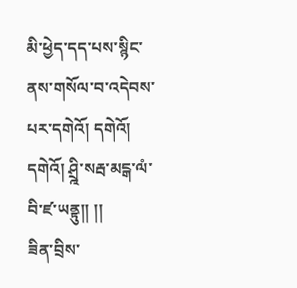མི་ཕྱེད་དད་པས་སྙིང་ནས་གསོལ་བ་འདེབས་པར་དགེའོ། དགེའོ། དགེའོ། ཤྲྰི་སརྦ་མངྒ་ལཾ་བི་ཛ་ཡནྟུ།། །།
ཟིན་བྲིས་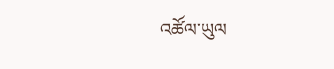འཚོལ་ཡུལ